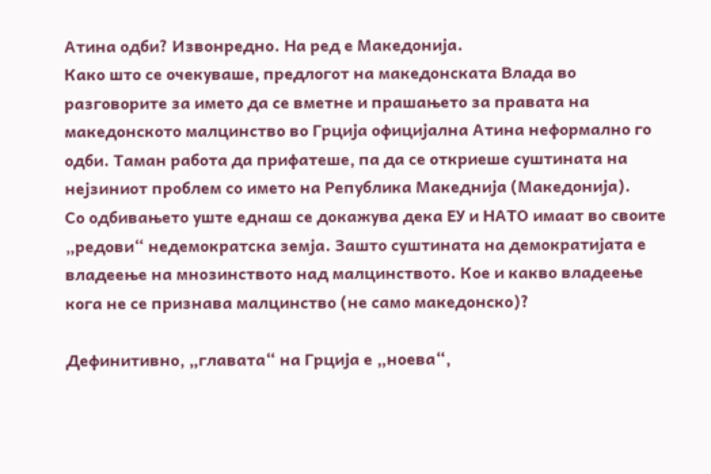Атина одби? Извонредно. На ред е Македонија.
Како што се очекуваше, предлогот на македонската Влада во разговорите за името да се вметне и прашањето за правата на македонското малцинство во Грција oфицијална Атина неформално го одби. Таман работа да прифатеше, па да се откриеше суштината на нејзиниот проблем со името на Република Македнија (Македонија).
Со одбивањето уште еднаш се докажува дека ЕУ и НАТО имаат во своите „редови“ недемократска земја. Зашто суштината на демократијата е владеење на мнозинството над малцинството. Кое и какво владеење кога не се признава малцинство (не само македонско)?

Дефинитивно, „главата“ на Грција е „ноева“,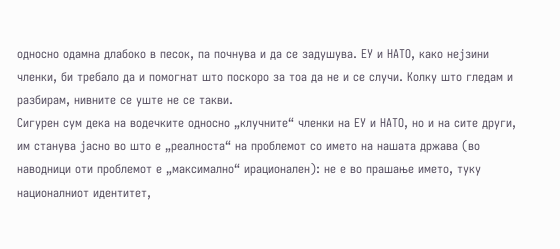односно одамна длабоко в песок, па почнува и да се задушува. ЕУ и НАТО, како нејзини членки, би требало да и помогнат што поскоро за тоа да не и се случи. Колку што гледам и разбирам, нивните се уште не се такви.
Сигурен сум дека на водечките односно „клучните“ членки на ЕУ и НАТО, но и на сите други, им станува јасно во што е „реалноста“ на проблемот со името на нашата држава (во наводници оти проблемот е „максимално“ ирационален): не е во прашање името, туку националниот идентитет,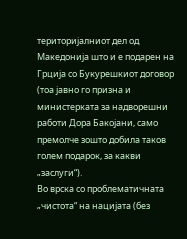територијалниот дел од Македонија што и е подарен на Грција со Букурешкиот договор (тоа јавно го призна и министерката за надворешни работи Дора Бакојани, само премолче зошто добила таков голем подарок, за какви „заслуги“).
Во врска со проблематичната „чистота“ на нацијата (без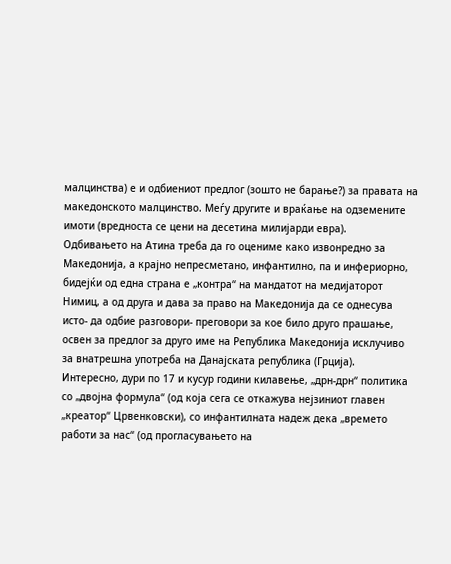малцинства) е и одбиениот предлог (зошто не барање?) за правата на македонското малцинство. Меѓу другите и враќање на одземените имоти (вредноста се цени на десетина милијарди евра).
Одбивањето на Атина треба да го оцениме како извонредно за Македонија, а крајно непресметано, инфантилно, па и инфериорно, бидејќи од една страна е „контра“ на мандатот на медијаторот Нимиц, а од друга и дава за право на Македонија да се однесува исто- да одбие разговори- преговори за кое било друго прашање, освен за предлог за друго име на Република Македонија исклучиво за внатрешна употреба на Данајската република (Грција).
Интересно, дури по 17 и кусур години килавење, „дрн-дрн“ политика со „двојна формула“ (од која сега се откажува нејзиниот главен „креатор“ Црвенковски), со инфантилната надеж дека „времето работи за нас“ (од прогласувањето на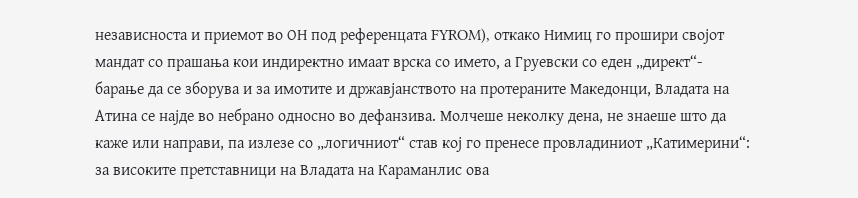независноста и приемот во ОН под референцата FYROM), откако Нимиц го прошири својот мандат со прашања кои индиректно имаат врска со името, а Груевски со еден „директ“- барање да се зборува и за имотите и државјанството на протераните Македонци, Владата на Атина се најде во небрано односно во дефанзива. Молчеше неколку дена, не знаеше што да каже или направи, па излезе со „логичниот“ став кој го пренесе провладиниот „Катимерини“: за високите претставници на Владата на Караманлис ова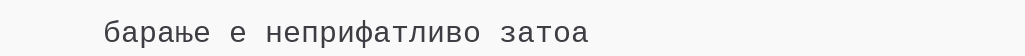барање е неприфатливо затоа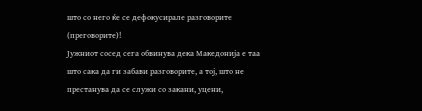што со него ќе се дефокусирале разговорите (преговорите)!
Јужниот сосед сега обвинува дека Македонија е таа што сака да ги забави разговорите, а тој, што не престанува да се служи со закани, уцени,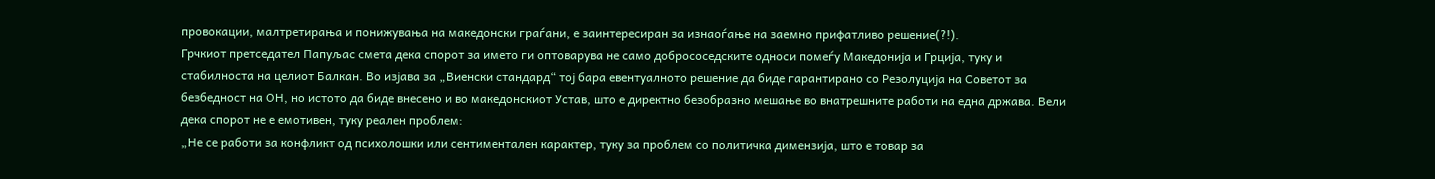провокации, малтретирања и понижувања на македонски граѓани, е заинтересиран за изнаоѓање на заемно прифатливо решение(?!).
Грчкиот претседател Папуљас смета дека спорот за името ги оптоварува не само добрососедските односи помеѓу Македонија и Грција, туку и стабилноста на целиот Балкан. Во изјава за „Виенски стандард“ тој бара евентуалното решение да биде гарантирано со Резолуција на Советот за безбедност на ОН, но истото да биде внесено и во македонскиот Устав, што е директно безобразно мешање во внатрешните работи на една држава. Вели дека спорот не е емотивен, туку реален проблем:
„Не се работи за конфликт од психолошки или сентиментален карактер, туку за проблем со политичка димензија, што е товар за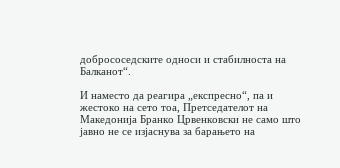добрососедските односи и стабилноста на Балканот“.

И наместо да реагира „експресно“, па и жестоко на сето тоа, Претседателот на Македонија Бранко Црвенковски не само што јавно не се изјаснува за барањето на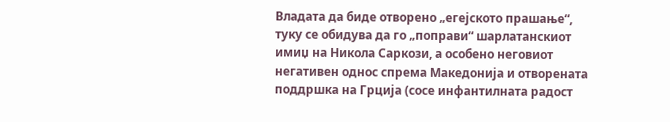Владата да биде отворено „егејското прашање“, туку се обидува да го „поправи“ шарлатанскиот имиџ на Никола Саркози, а особено неговиот негативен однос спрема Македонија и отворената поддршка на Грција (сосе инфантилната радост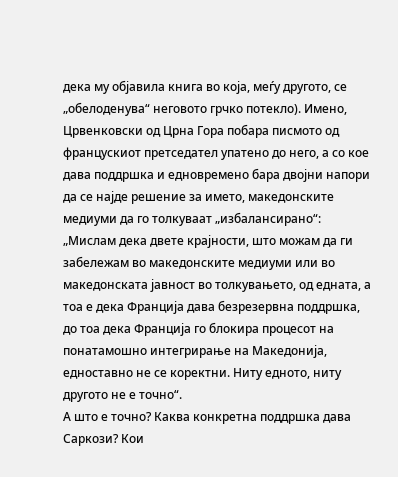дека му објавила книга во која, меѓу другото, се „обелоденува“ неговото грчко потекло). Имено, Црвенковски од Црна Гора побара писмото од францускиот претседател упатено до него, а со кое дава поддршка и едновремено бара двојни напори да се најде решение за името, македонските медиуми да го толкуваат „избалансирано“:
„Мислам дека двете крајности, што можам да ги забележам во македонските медиуми или во македонската јавност во толкувањето, од едната, а тоа е дека Франција дава безрезервна поддршка, до тоа дека Франција го блокира процесот на понатамошно интегрирање на Македонија, едноставно не се коректни. Ниту едното, ниту другото не е точно“.
А што е точно? Каква конкретна поддршка дава Саркози? Кои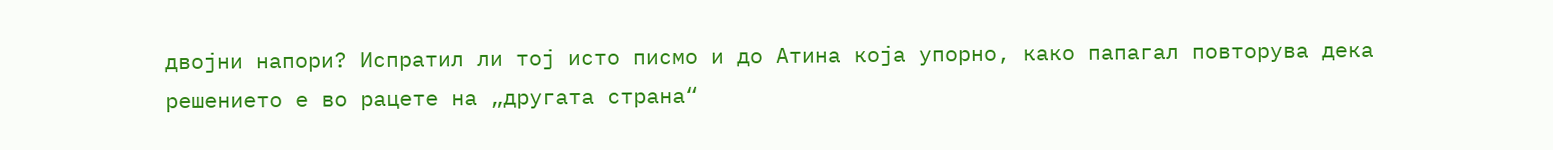двојни напори? Испратил ли тој исто писмо и до Атина која упорно, како папагал повторува дека решението е во рацете на „другата страна“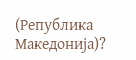(Република Македонија)?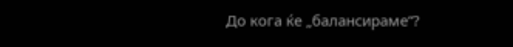До кога ќе „балансираме“?